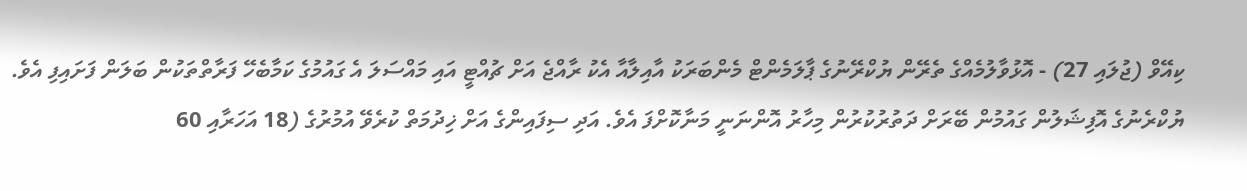ކިއޭވް (ޖުލައި 27) - އޮޅުވާލުމެއްގެ ތެރޭން ޔުކްރޭނުގެ ޕާލަމެންޓް މެންބަރަކު އާއިލާއާ އެކު ރާއްޖެ އަށް ޗުއްޓީ އައި މައްސަލަ އެ ގައުމުގެ ކަމާބެހޭ ފަރާތްތަކުން ބަލަން ފަށައިފި އެވެ.
ޔުކްރެނުގެ އޮފިޝަލުން ގައުމުން ބޭރަށް ދަތުރުކުރުން މިހާރު އޮންނަނީ މަނާކޮށްފަ އެވެ. އަދި ސިފައިންގެ އަށް ޚިދުމަތް ކުރެވޭ އުމުރުގެ (18 އަހަރާއި 60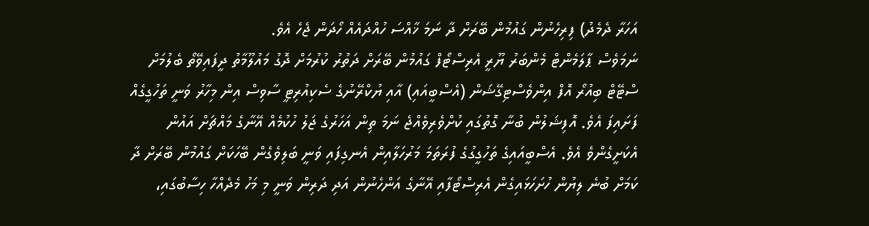އަހަރާ ދެމެދު) ފިރިހެނުން ގައުމުން ބޭރަށް ދާ ނަމަ ޚާއްސަ ހުއްދައެއް ހޯދަން ޖެހެ އެވެ.
ނަމަވެސް ޕާލަމެންޓް މެންބަރު ޔޫރީ އެރިސްޓޯފް ގައުމުން ބޭރަށް ދަތުރު ކުރުމަށް ދޮގު މައުލޫމާތު ދީފައިވޭތޯ ބެލުމަށް ސްޓޭޓް ބިއުރޯ އޮފް އިންވެސްޓިގޭޝަން (އެސްބީއައި) އާއި ޔުކްރޭނުގެ ސެކިއުރިޓީ ސާވިސް އިން މިހާރު ވަނީ ތަހުގީގެއް ފަށައިފަ އެވެ. އޮފިޝަލުން ބުނާ ގޮތުގައި ކުށްވެރިވެއްޖެ ނަމަ ތިން އަހަރުގެ ޖަލު ހުކުމެއް އޭނާގެ މައްޗަށް އައުން އެކަށީގެންވެ އެވެ. އެސްބީއައިގެ ތަހުގީގުގެ ފުރަތަމަ މަރުހަލާއިން އެނގިފައި ވަނީ ބަލިވެގެން ބޭހަކަށް ގައުމުން ބޭރަށް ދާ ކަމަށް ބުނެ ލިޔުން ހުށަހަޅައިގެން އެރިސްޓޯފާއި އޭނާގެ އަންހެނުން އަދި ދަރިން ވަނީ މި މަހު މެދެއްހާ ހިސާބުގައި،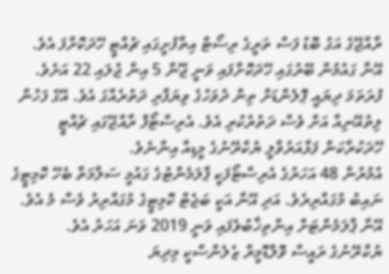ރާއްޖޭގެ އަގު ބޮޑު ފަސް ތަރީގެ ރިސޯޓް އިތާފުށީގައި ޗުއްޓީ ހޭދަކޮށްފަ އެވެ. އޭނާ ގައުމުން ބޭރުގައި ހޭދަކޮށްފައި ވަނީ ޖޫން 5 އިން ޖުލައި 22 އަށެވެ. ފުރަތަމަ ދިޔައީ ޕޮލެންޑަށް ތިން ދުވަހުގެ ވިޔަފާރި ދަތުރެއްގަ އެވެ. އޭގެ ފަހުން ލިތުއޭނިއާ އަށް ވެސް ދަތުރުކުރި އެވެ. އެރިސްޓޯފް ރާއްޖޭގައި ޗުއްޓީ ހޭދަކުރާކަން ފަޅާއަރުވާލީ ޔުކްރޭނުގެ މީޑިއާ އިންނެވެ.
އުމުރުން 48 އަހަރުގެ އެރިސްޓޯފަކީ ޕާލަމެންޓުގެ ގައުމީ ސަލާމަތާ ބެހޭ ކޮމިޓީގެ ނައިބު މުގައްރިރެވެ. އަދި އޭނާ އަކީ ބަޖެޓް ކޮމިޓީގެ މުގައްރިރު ވެސް މެ އެވެ. އޭނާ ޕާލަމެންޓަށް އިންތިޚާބުވެފައި ވަނީ 2019 ވަނަ އަހަރު އެވެ.
ޔުކްރޭނުގެ ރައީސް ވޮލްޑޮމީރް ޒެލެންސްކީ މިދިޔަ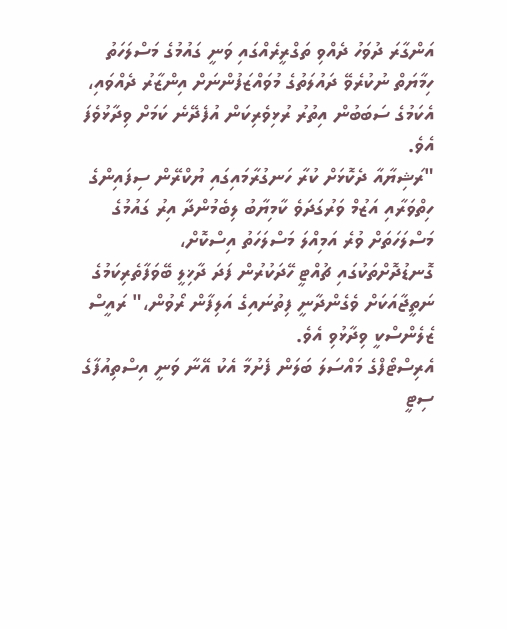އަންގާރަ ދުވަހު ދެއްވި ތަގްރީރެއްގައި ވަނީ ގައުމުގެ މަސްލަހަތު ހިމާޔަތް ނުކުރެވޭ ދައުލަތުގެ މުވައްޒަފުންނަށް އިންޒާރު ދެއްވައި، އެކަމުގެ ސަބަބުން އިތުރު ރުޅިވެރިކަން އުފެދޭނެ ކަމަށް ވިދާޅުވެފަ އެވެ.
"ރަޝިޔާއާ ދެކޮޅަށް ކުރާ ހަނގުރާމައިގައި ޔުކްރޭން ސިފައިންގެ ހިތްވަރާއި އަޒުމް ވަރުގަދަވެ ކާމިޔާބު ލިބެމުންދާ އިރު ގައުމުގެ މަސްލަހަތަށް ވުރެ އަމިއްލަ މަސްލަހަތު އިސްކޮށް، ގޮނޑުދޮށްތަކުގައި ޗުއްޓީ ހޭދަކުރުން ފަދަ ދާޚިލީ ބޭވަފާތެރިކަމުގެ ނަތީޖާއަކަށް ވެގެންދާނީ ފިތުނައިގެ އަލިފާން ރޯވުން،" ރައީސް ޒެލެންސްކީ ވިދާޅުވި އެވެ.
އެރިސްޓޯފްގެ މައްސަލަ ބަލަން ފެށުމާ އެކު އޭނާ ވަނީ އިސްތިއުފާގެ ސިޓީ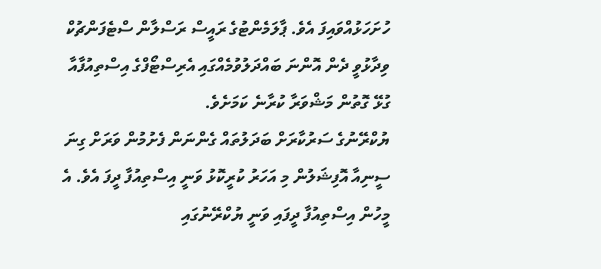ހުށަހަޅުއްވައިފަ އެވެ. ޕާލަމެންޓުގެ ރައީސް ރަސްލާން ސްޓެފަންޗުކް ވިދާޅުވީ ދެން އޮންނަ ބައްދަލުވުމެއްގައި އެރިސްޓޯފްގެ އިސްތިއުފާއާ ގުޅޭ ގޮތުން މަޝްވަރާ ކުރާނެ ކަމަށެވެ.
ޔުކްރޭނުގެ ސަރުކާރަށް ބަދަލުތައް ގެންނަން ފެށުމުން ވަރަށް ގިނަ ސީނިއާ އޮފިޝަލުން މި އަހަރު ކުރީކޮޅު ވަނީ އިސްތިއުފާ ދީފަ އެވެ. އެ މީހުން އިސްތިއުފާ ދީފައި ވަނީ ޔުކްރޭނުގައި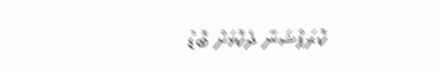ކޮރަޕްޝަނާ ދެކޮޅަށް ބޮޑު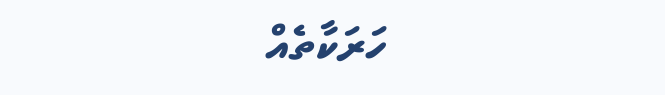ހަރަކާތެއް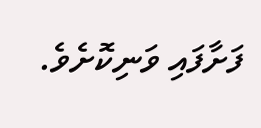ފަށާފައި ވަނިކޮށެވެ.